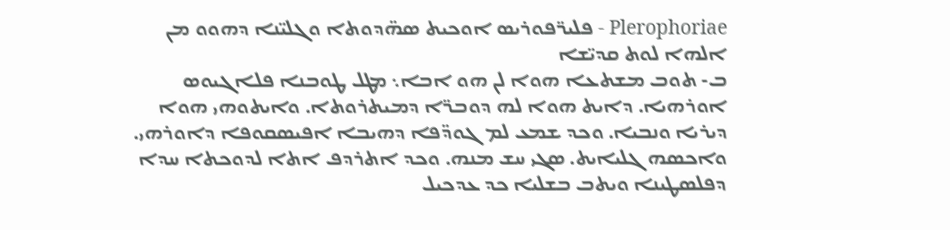Plerophoriae - ܦܠܝܪ̈ܦܘܪܝܣ ܐܘܟܝܬ ܣܗ̈ܕܘܬܐ ܘܓܠܝ̈ܢܐ ܕܗܘܘ ܡܢ ܐܠܗܐ ܠܘܬ ܩܕܝ̈ܫܐ
ܒ- ܬܘܒ ܡܫܬܥܐ ܗܘܐ ܠܢ ܗܘ ܐܒܐ܆ ܡܛܠ ܛܘܒܢܐ ܦܠܐܓܝܘܣ ܐܘܪܗܝܐ. ܕܐܝܬ ܗܘܐ ܠܗ ܕܘܒܪ̈ܐ ܕܡܝܬܪܘܬܐ. ܘܐܝܬܘܗܝ ܗܘܐ ܕܝܪܝܐ ܘܢܒܝܐ. ܘܟܕ ܫܡܥ ܠܡ ܓܘܕ̈ܦܐ ܕܗܝܒܐ ܐܦܝܣܩܘܦܐ ܕܐܘܪܗܝ. ܘܐܟܣܗ ܓܠܝܐܝܬ. ܣܓܝ ܚܫ ܡܢܗ. ܘܟܕ ܐܬܪܕܦ ܐܬܐ ܠܕܘܟܬܐ ܚܕܐ ܕܦܠܣܛܝܢܐ ܘܝܬܒ ܒܫܠܝܐ ܟܕ ܥܕܟܝܠ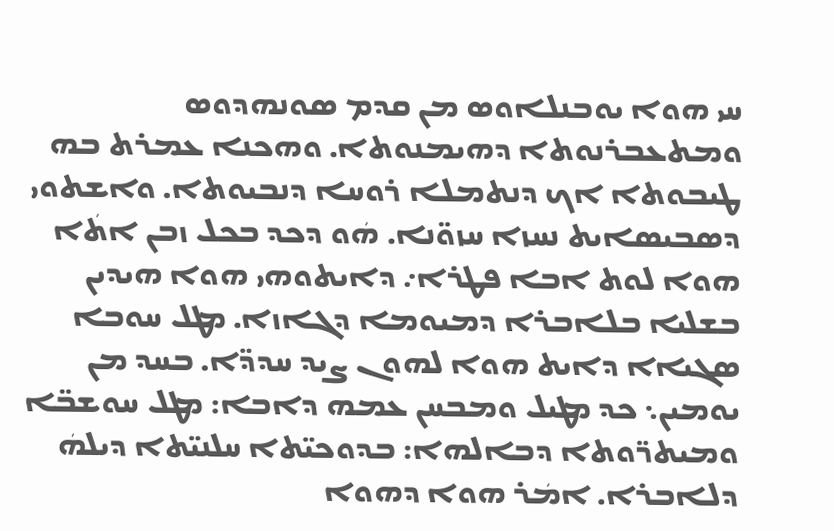ܚܝ ܗܘܐ ܝܘܒܢܠܐܘܣ ܡܢ ܩܕܡ ܣܘܢܗܕܘܣ ܘܡܬܥܒܪܢܘܬܐ ܕܗܝܡܢܘܬܐ. ܘܗܟܢܐ ܥܡܪܬ ܒܗ ܛܝܒܘܬܐ ܐܟ ܕܢܬܡܠܐ ܪܘܚܐ ܕܢܒܝܘܬܐ. ܘܐܫܬܘܝ ܕܣܒܝܣܐܝܬ ܢܚܙܐ ܚܙܘ̈ܢܐ. ܗܿܘ ܕܟܕ ܒܟܠ ܙܒܢ ܐܬܿܐ ܗܘܐ ܠܘܬ ܐܒܐ ܦܛܪܐ܇ ܕܐܝܬܘܗܝ ܗܘܐ ܗܝܕܝܢ ܒܫܠܝܐ ܒܠܐܒܪܐ ܕܡܝܘܡܐ ܕܓܐܙܐ. ܡܛܠ ܚܘܒܐ ܣܓܝܐܐ ܕܐܝܬ ܗܘܐ ܠܗܘܢ ܨܝܕ ܚܕܕ̈ܐ. ܒܚܕ ܡܢ ܝܘܡܝܢ܆ ܟܕ ܡܛܝܠ ܘܡܒܚܢ ܥܡܗ ܕܐܒܐ: ܡܛܠ ܚܘܫܒ̈ܐ ܘܡܝܬܪ̈ܘܬܐ ܕܒܐܠܗܐ: ܒܕܘܟܝ̈ܬܐ ܚܠܢܝ̈ܬܐ ܕܝܠܗܿ ܕܠܐܒܪܐ. ܐܡܿܪ ܗܘܐ ܕܗܘܐ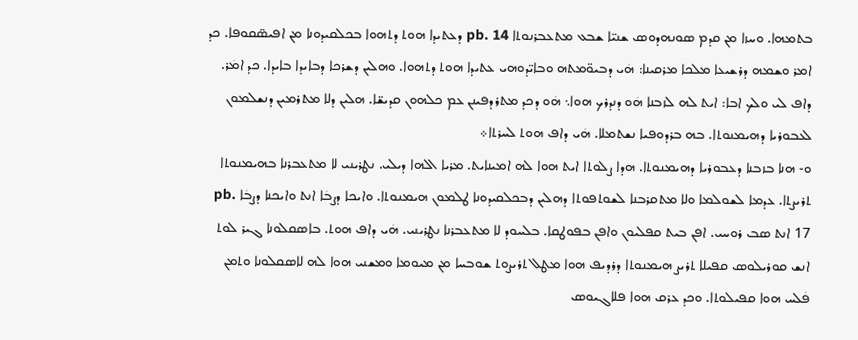ܒܬܡܗܐ. ܘܚܙܐ ܡܢ ܩܕܡ ܣܘܢܗܕܘܣ ܫܢܝ̈ܐ ܫܒܥ ܡܬܥܒܪܢܘܬܐ pb. 14 ܕܥܬܝܕܐ ܗܘܬ ܕܬܗܘܐ ܒܟܠܩܝܕܘܢܐ ܡܢ ܐܦܝܣ̈ܩܘܦܐ. ܟܕ ܐܡܪ ܘܫܡܗ ܕܪܫܝܥܐ ܡܠܟܐ ܡܪܩܝܢܐ: ܗܿܝ ܕܒܝܘ̈ܡܬܗ ܘܒܐܝ̈ܕܘܗܝ ܥܬܝܕܐ ܗܘܬ ܕܬܗܘܐ. ܘܗܠܝܢ ܕܫܪܟܐ ܕܒܐܝܕܐ ܒܐܝܕܐ. ܟܕ ܐܡܿܪ. ܕܐܦ ܠܝ ܘܠܟ ܐܒܐ: ܐܝܬ ܠܗ ܠܙܒܢܐ ܗܿܘ ܕܢܕܪܟ ܗܘܐ܆ ܗܿܘ ܕܟܕ ܡܬܪܕܦܝܢܢ ܥܡ ܟܠܗܘܢ ܩܕܝܫ̈ܐ. ܗܠܝܢ ܕܠܐ ܡܬܪܡܝܢ ܕܢܫܠܡܘܢ ܠܥܒܘܪܝܐ ܕܗܝܡܢܘܬܐ. ܒܗ ܒܪܕܘܦܝܐ ܢܫܬܡܠܐ. ܗܿܝ ܕܐܦ ܗܘܬ ܠܚܪܬܐ܀
ܘ- ܗܢܐ ܒܙܒܢܐ ܕܥܒܘܪܝܐ ܕܗܝܡܢܘܬܐ. ܗܕܐ ܨܠܘܬܐ ܐܝܬ ܗܘܐ ܠܗ ܐܡܝܢܐܝܬ. ܡܪܝܐ ܐܠܗܐ ܕܝܠܝ. ܢܛܪܝܢܝ ܠܐ ܡܬܥܒܪܢܐ ܒܗܝܡܢܘܬܐ ܬܪܝܨܬܐ. ܥܕܡܐ ܠܫܘܠܡܐ ܘܠܐ ܡܬܩܪܒܢܐ ܠܫܘܬܦܘܬܐ ܕܗܠܝܢ ܕܒܟܠܩܝܕܘܢܐ ܛܠܡܘܢ ܗܝܡܢܘܬܐ. ܘܐܝܟܐ ܕܨܒܿܐ ܐܢܬ ܘܐܝܟܢܐ ܕܨܒܿܐ pb. 17 ܐܢܬ ܣܒ ܪܘܚܝ. ܐܦܢ ܒܝܬ ܩܦܠܝܘܢ ܘܐܦܢ ܒܦܘܛܩܐ. ܒܠܚܘܕ ܠܐ ܡܬܥܒܪܢܐ ܢܛܪܝܢܝ. ܗܿܝ ܕܐܦ ܗܘܬ. ܒܐܣܩܠܘܢܐ ܓܝܪ ܠܘܬ ܐܢܫ ܩܘܪܝܠܘܣ ܩܦܝܠܐ ܬܪܝܨ ܗܝܡܢܘܬܐ ܕܪܕܝܦ ܗܘܐ ܡܛܠ ܬܪܝܨܘܬ ܫܘܒܚܐ ܡܢ ܡܝܘܡܐ ܘܡܫܢܝ ܗܘܐ ܠܗ ܠܐܣܩܠܘܢܐ ܘܬܡܢ ܦܿܠܚ ܗܘܐ ܩܦܝܠܘܬܐ. ܘܟܕ ܥܪܩ ܗܘܐ ܦܠܐܓܝܘܣ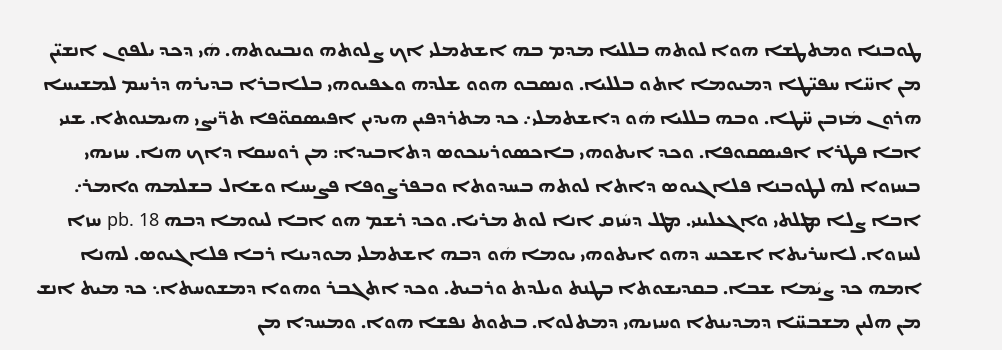ܛܘܒܢܐ ܘܡܬܛܫܐ ܗܘܐ ܠܘܬܗ ܒܠܠܝܐ ܡܕܡ ܒܗ ܐܫܬܡܠܝ ܐܟ ܨܠܘܬܗ ܘܢܒܝܘܬܗ. ܗܿܝ ܕܟܕ ܝܠܦܘܢ ܐܢܫܝ̈ܢ ܡܢ ܐܚ̈ܐ ܚܦܝ̈ܛܐ ܕܡܝܘܡܐ ܐܬܘ ܒܠܠܝܐ. ܘܢܣܒܘ ܗܘܘ ܫܠܕܗ ܘܥܦܝܘܗܝ ܒܠܐܒܪܐ ܒܕܝܪܗ ܕܪܚܡ ܠܡܫܝܚܐ ܗܪܘܢ ܡܿܙܒܢ ܚ̈ܛܐ. ܘܒܗ ܒܠܠܝܐ ܗܿܘ ܕܐܫܬܡܠܝ܇ ܟܕ ܡܬܪܕܦܝܢ ܗܝܕܝܢ ܐܦܝܣܩܘ̈ܦܐ ܬܪ̈ܝܨܝ ܗܝܡܢܘܬܐ. ܫܢܝ ܐܒܐ ܦܛܪܐ ܐܦܝܣܩܘܦܐ. ܘܟܕ ܐܝܬܘܗܝ ܒܐܟܣܘܪܝܢܟܘܣ ܕܬܐܒܝܕܐ: ܡܢ ܪܘܚܩܐ ܕܐܟ ܗܢܐ. ܚܙܝܗܝ ܒܚܙܘܐ ܠܗ ܠܛܘܒܢܐ ܦܠܐܓܝܘܣ ܕܐܬܐ ܠܘܬܗ ܒܚܕܘܬܐ ܘܒܦܪܨܘܦܐ ܦܨܝܚܐ ܘܫܐܠ ܒܫܠܡܗ ܘܐܡܪ܇ ܐܒܐ ܨܠܐ ܡܛܠܬܝ ܘܐܓܥܠܝܢܝ. ܡܛܠ ܕܚܿܙܩ ܐܢܐ ܠܘܬ ܡܪܝܐ. ܘܟܕ ܪܫܡ ܗܘ ܐܒܐ ܠܝܘܡܐ ܕܒܗ pb. 18 ܚܙܐ ܠܚܙܘܐ. ܠܐܚܪܝܬܐ ܐܫܟܚ ܕܗܘ ܐܝܬܘܗܝ ܝܘܡܐ ܗܿܘ ܕܒܗ ܐܫܬܡܠܝ ܡܘܕܝܢܐ ܪܒܐ ܦܠܐܓܝܘܣ. ܠܗܢܐ ܐܡܗ ܟܕ ܨܝܿܡܐ ܫܒܐ. ܒܩܕܝܫܘܬܐ ܒܛܢܬ ܘܝܠܕܬ ܘܪܒܝܬ. ܘܟܕ ܐܬܓܒܪ ܘܗܘܐ ܕܡܫܘܚܬܐ܆ ܟܕ ܡܝܬ ܐܢܫ ܡܢ ܗܠܝܢ ܡܫܒܚ̈ܐ ܕܡܕܝܢܬܐ ܘܚܙܝܗܝ ܕܡܬܠܘܐ. ܒܬܘܬ ܢܦܫܐ ܗܘܐ. ܘܡܚܕܐ ܡܢ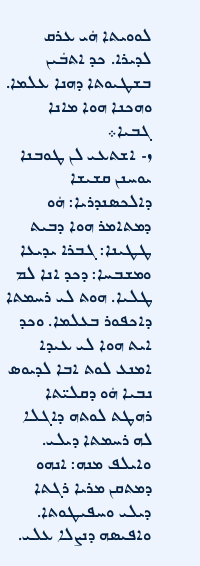ܠܘܘܝܬܐ ܗܿܝ ܥܪܩ ܠܕܝܪܐ. ܟܕ ܐܬܒܿܝܢ ܒܫܛܝܘܬܐ ܕܗܢܐ ܥܠܡܐ. ܘܗܟܢܐ ܗܘܐ ܡܐܢܐ ܓܒܝܐ܀
ܙ- ܐܫܬܥܝ ܠܢ ܛܘܒܢܐ ܝܘܚܢܢ ܩܫܝܫܐ ܕܐܠܟܣܢܕܪܝܐ: ܗܿܘ ܕܡܬܐܡܪ ܗܘܐ ܕܒܝܬ ܛܛܝܢܐ: ܓܒܪܐ ܝܕܝܥܐ ܘܡܫܒܚܐ: ܕܟܕ ܐܢܐ ܠܡ ܛܠܝܐ. ܗܘܬ ܠܝ ܪܚܡܬܐ ܕܐܟܦܘܪ ܒܥܠܡܐ. ܘܟܕ ܐܝܬ ܗܘܐ ܠܝ ܥܝܕܐ ܐܡܢܥ ܠܘܬ ܐܒܐ ܠܕܝܘܣ ܢܒܝܐ ܗܿܘ ܕܩܠܝ̈ܬܐ ܪܗܛܬ ܠܘܬܗ ܕܐܓܠܐ ܠܗ ܪܚܡܬܐ ܕܝܠܝ. ܘܐܝܠܦ ܡܢܗ: ܐܢܗܘ ܕܡܬܩܢ ܡܪܝܐ ܪܓܬܐ ܕܝܠܝ ܘܚܦܝܛܘܬܐ. ܘܐܦܝܣܗ ܕܢܨܠܐ ܥܠܝ.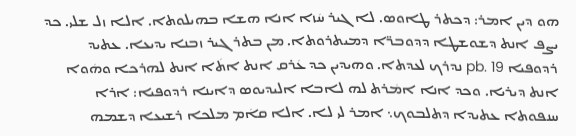ܗܘ ܕܝܢ ܐܡܪ: ܕܟܬܪ ܛܐܘܣ. ܠܐ ܓܝܪ ܚܿܙܐ ܐܢܐ ܗܫܐ ܒܗܝܠܘܬܐ. ܐܠܐ ܙܠ ܫܠܝ. ܟܕ ܝܨܦ ܐܢܬ ܕܫܘܫܛܐ ܕܕܘܒܪ̈ܐ ܕܡܝܬܪܘܬܐ. ܡܢ ܒܬܪ ܓܝܪ ܙܒܢܐ ܝܕܝܥܐ. ܥܬܝܕ ܪܕܘܦܝܐ pb. 19 ܢܕܪܟ ܠܥܕܬܐ. ܘܗܝܕܝܢ ܟܕ ܥܿܪܩ ܐܢܬ ܐܬܿܐ ܐܢܬ ܠܗܪܟܐ ܘܗܿܘܐ ܐܢܬ ܕܝܪܝܐ. ܘܟܕ ܐܢܐ ܐܡܿܪܬ ܠܗ ܠܐܒܐ ܐܠܝܕܝܘܣ ܕܐܝܢܐ ܪܕܘܦܝܐ: ܐܪܐ ܚܢܦܘܬܐ ܥܬܝܕܐ ܕܬܠܒܘܟ܆ ܐܡܪ ܠܝ ܠܐ. ܐܠܐ ܩܐܿܡ ܡܠܟܐ ܪܫܝܥܐ ܕܫܡܗ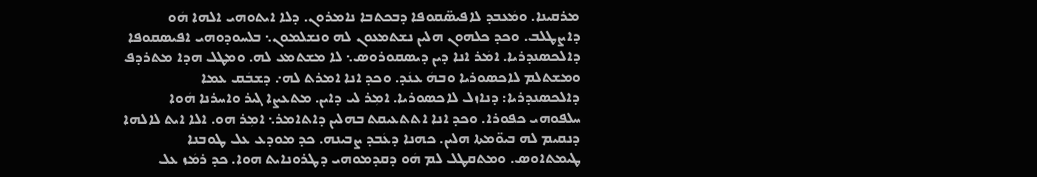ܡܪܩܝܢܐ. ܘܡܿܥܒܕ ܠܐܦܝܣ̈ܩܘܦܐ ܕܒܟܬܒܐ ܢܐܡܪܘܢ. ܕܠܐ ܐܝܬܘܗܝ ܐܠܗܐ ܗܿܘ ܕܐܨܛܠܒ. ܘܟܕ ܟܠܗܘܢ ܗܠܝܢ ܢܫܬܡܥܘܢ ܠܗ ܘܢܫܠܡܘܢ܆ ܒܠܚܘܕܘܗܝ ܐܦܝܣܩܘܦܐ ܕܐܠܟܣܢܕܪܝܐ. ܐܡܿܪ ܐܢܐ ܕܝܢ ܕܝܣܩܘܪܘܣ܆ ܠܐ ܡܫܬܡܥ ܠܗ. ܘܡܛܠ ܗܕܐ ܡܬܪܕܦ ܘܡܫܬܠܡ ܠܐܟܣܘܪܝܐ ܘܒܗܿ ܥܢܿܕ. ܘܟܕ ܐܢܐ ܐܡܪܬ ܠܗ܇ ܕܫܒܿܩ ܥܡܐ ܕܐܠܟܣܢܕܪܝܐ: ܕܢܐܙܠ ܠܐܟܣܘܪܝܐ. ܐܡܼܪ ܠܝ ܕܐܝܢ. ܡܬܥܨܐ ܓܝܪ ܘܐܚܪܢܐ ܗܿܘܐ ܚܠܦܘܗܝ ܟܦܘܪܐ. ܘܟܕ ܐܢܐ ܐܬܬܥܝܩܬ ܒܗܠܝܢ ܕܐܬܐܡܪ܆ ܐܡܼܪ ܗܘ. ܐܠܐ ܐܝܬ ܠܐܠܗܐ ܕܢܩܝܡ ܠܗ ܒܝܘ̈ܡܬܐ ܗܠܝܢ. ܟܗܢܐ ܕܥܿܒܕ ܨܒܝܢܗ. ܟܕ ܡܘܕܥ ܥܠ ܛܘܒܢܐ ܛܝܡܬܐܘܣ. ܘܡܬܩܛܠ ܠܡ ܗܿܘ ܕܩܕܡܘܗܝ ܕܛܪܘܢܐܝܬ ܗܘܐ. ܟܕ ܪܡܿܙ ܥܠ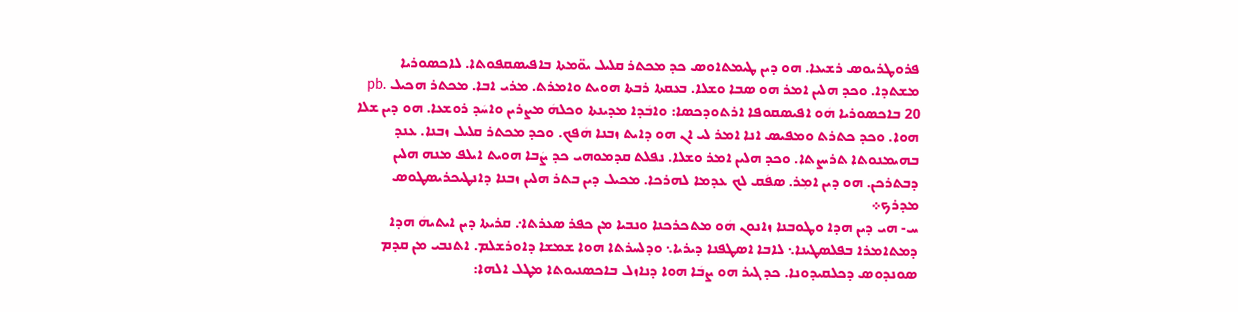ܦܪܘܛܪܝܘܣ ܪܫܝܥܐ. ܗܘ ܕܝܢ ܛܝܡܬܐܘܣ ܟܕ ܡܟܬܪ ܩܠܝܠ ܝܘ̈ܡܬܐ ܒܐܦܝܣܩܦܘܬܐ. ܠܐܟܣܘܪܝܐ ܡܫܬܕܐ. ܘܟܕ ܗܠܝܢ ܐܡܪ ܗܘ ܣܒܐ ܘܫܠܐ. ܒܥܩܬܐ ܪܒܬܐ ܗܘܝܬ ܘܐܡܪܬ. ܡܪܝ ܐܒܐ. ܡܟܬܪ ܗܟܝܠ pb. 20 ܒܐܟܣܘܪܝܐ ܗܿܘ ܐܦܝܣܩܘܦܐ ܐܪܬܘܕܟܣܐ: ܘܐܒܿܕܐ ܡܕܝܢܬܐ ܘܟܠܗܿ ܡܨܪܝܢ ܘܐܚܿܕ ܪܘܫܥܐ. ܗܘ ܕܝܢ ܫܠܐ ܗܘܐ. ܘܟܕ ܟܬܪܬ ܘܡܦܝܣ ܐܢܐ ܐܡܪ ܠܝ ܐܢ ܗܘ ܕܐܝܬ ܙܒܢܐ ܗܿܦܟ. ܘܟܕ ܡܟܬܪ ܩܠܝܠ ܙܒܢܐ. ܥܢܕ ܒܗܝܡܢܘܬܐ ܬܪܝܨܬܐ. ܘܟܕ ܗܠܝܢ ܐܡܪ ܘܫܠܐ. ܢܦܠܬ ܩܕܡܘܗܝ ܟܕ ܨܿܒܐ ܗܘܝܬ ܐܝܠܦ ܡܢܗ ܗܠܝܢ ܕܒܬܪܟܢ. ܗܘ ܕܝܢ ܐܡܼܪ. ܣܦܿܩ ܠܟ ܥܕܡܐ ܠܗܪܟܐ. ܡܟܝܠ ܕܝܢ ܒܬܪ ܗܠܝܢ ܙܒܢܐ ܕܐܢܛܝܟܪܝܣܛܘܣ ܡܕܪܟ܀
ܚ- ܗܝ ܕܝܢ ܗܕܐ ܘܛܘܒܢܐ ܙܐܢܘܢ ܗܿܘ ܡܬܟܪܟܢܐ ܘܢܒܝܐ ܡܢ ܟܦܪ ܣܥܪܬܐ܇ ܩܪܝܬܐ ܕܝܢ ܐܝܬܝܗܿ ܗܕܐ ܕܡܬܐܡܪܐ ܒܦܠܣܛܝܢܐ܆ ܠܐܒܐ ܐܣܛܦܢܐ ܕܝܪܝܐ܆ ܘܕܠܚܪܬܐ ܗܘܐ ܫܡܫܐ ܕܐܘܪܫܠܡ. ܐܬܢܒܝ ܡܢ ܩܕܡ ܣܘܢܕܘܣ ܕܟܠܩܝܕܘܢܐ. ܟܕ ܓܝܪ ܗܘ ܨܒܿܐ ܗܘܐ ܕܢܐܙܠ ܒܐܟܣܢܝܘܬܐ ܡܛܠ ܐܠܗܐ: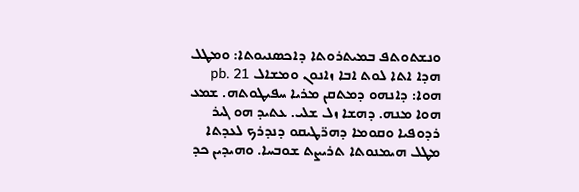ܘܢܫܬܘܬܦ ܒܡܝܬܪܘܬܐ ܕܐܟܣܢܝܘܬܐ: ܘܡܛܠ ܗܕܐ ܐܬܐ ܠܘܬ ܐܒܐ ܙܐܢܘܢ ܘܡܫܐܠ pb. 21 ܗܘܐ: ܕܐܢܗܘ ܕܡܬܩܢ ܡܪܝܐ ܚܦܝܛܘܬܗ. ܫܡܥ ܗܘܐ ܡܢܗ. ܕܗܫܐ ܙܠ ܫܠܝ. ܥܬܝܕ ܗܘ ܓܝܪ ܪܕܘܦܝܐ ܘܩܘܡܐ ܕܗܪ̈ܛܝܩܘ ܕܢܕܪܟ ܠܥܕܬܐ ܡܛܠ ܗܝܡܢܘܬܐ ܬܪܝܨܬ ܫܘܒܚܐ. ܘܗܝܕܝܢ ܟܕ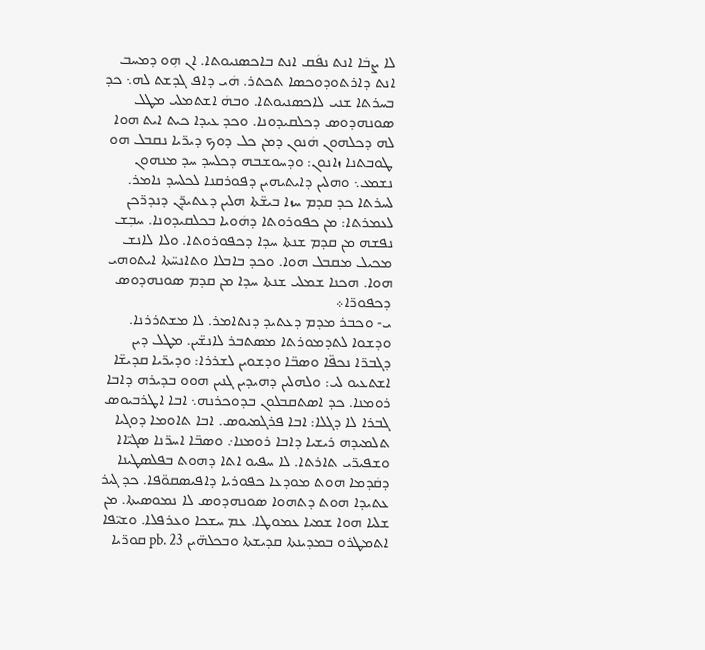ܠܐ ܨܒܿܐ ܐܢܬ ܢܦܿܩ ܐܢܬ ܒܐܟܣܢܝܘܬܐ. ܐܢ ܗܼܘ ܕܡܚܒ ܐܢܬ ܕܐܪܬܘܕܘܟܣܐ ܬܟܬܪ. ܗܿܝ ܕܐܦ ܓܕܫܬ ܠܗ܆ ܟܕ ܒܚܪܬܐ ܫܢܝ ܠܐܟܣܢܝܘܬܐ. ܘܒܗܿ ܐܫܬܡܠܝ ܡܛܠ ܣܘܢܗܕܘܣ ܕܟܠܩܝܕܘܢܐ. ܘܟܕ ܥܝܕܐ ܟܝܬ ܐܝܬ ܗܘܐ ܠܗ ܕܟܠܗܘܢ ܗܿܢܘܢ ܕܡܢ ܟܠ ܕܘܟ ܕܝܪ̈ܝܐ ܢܩܒܠ ܗܘ ܛܘܒܬܢܐ ܙܐܢܘܢ: ܘܕܚܘܫܒܗ ܕܟܠܚܕ ܚܕ ܡܢܗܘܢ ܢܫܡܥ܆ ܘܗܠܝܢ ܕܐܝܬܝܗܝܢ ܕܦܘܪܩܢܐ ܠܟܠܚܕ ܢܐܡܪ. ܠܚܪܬܐ ܟܕ ܩܕܡ ܚܙܐ ܒܝܫ̈ܬܐ ܗܠܝܢ ܕܥܬܝܕ̈ܢ ܕܢܕܪ̈ܟܢ ܠܥܡܪܬܐ: ܡܢ ܟܦܘܪܘܬܐ ܕܗܿܘܝܐ ܒܟܠܩܝܕܘܢܐ. ܚܒܼܫ ܢܦܫܗ ܡܢ ܩܕܡ ܫܢܬܐ ܚܕܐ ܕܟܦܘܪܘܬܐ. ܘܠܐ ܠܐܢܫ ܡܟܝܠ ܡܩܒܠ ܗܘܐ. ܘܟܕ ܒܐܒܠܐ ܘܬܐܢܚ̈ܬܐ ܐܝܬܘܗܝ ܗܘܐ. ܗܟܢܐ ܫܡܠܝ ܫܢܬܐ ܚܕܐ ܡܢ ܩܕܡ ܣܘܢܗܕܘܣ ܕܟܦܘܪ̈ܐ܀
ܝ- ܘܟܒܪ ܡܕܡ ܕܥܬܝܕ ܕܢܬܐܡܪ. ܠܐ ܡܫܬܪܪܢܐ. ܘܕܫܘܐ ܠܬܕܡܘܪܬܐ ܡܣܬܒܪ ܠܐܢܫ̈ܝܢ. ܡܛܠ ܕܝܢ ܕܓܒܪ̈ܐ ܢܟܦ̈ܐ ܘܣܒ̈ܐ ܘܕܫܘܝܢ ܠܫܪܪܐ: ܘܕܝܪ̈ܝܐ ܩܕܝܫ̈ܐ ܐܫܬܥܝܘ ܠܝ: ܘܠܗܠܝܢ ܕܗܝܕܝܢ ܓܢܝܢ ܗܘܘ ܒܕܝܪܗ ܕܐܒܐ ܪܘܡܢܐ. ܟܕ ܐܣܬܩܒܠܘܢ ܒܕܘܟܪܢܗ܆ ܐܒܐ ܐܛܪܒܝܘܣ ܓܒܪܐ ܠܐ ܕܓܠܐ: ܐܒܐ ܦܪܓܡܝܘܣ. ܐܒܐ ܬܐܘܡܐ ܕܘܓܝܐ ܬܠܡܝܕܗ ܪܝܫܝܐ ܕܐܒܐ ܪܘܡܢܐ܇ ܘܣܒ̈ܐ ܐܚܪ̈ܢܐ ܣܓܝ̈ܐܐ ܘܫܦܝܪ̈ܝ ܬܐܪܬܐ. ܠܐ ܚܦܝܘ ܐܬܐ ܕܗܘܬ ܒܦܠܣܛܝܢܐ ܕܩܿܕܡܐ ܗܘܬ ܡܘܕܥܐ ܟܦܘܪܝܐ ܕܐܦܝܣܩܘ̈ܦܐ. ܟܕ ܓܝܪ ܥܬܝܕܐ ܗܘܬ ܕܬܗܘܐ ܣܘܢܗܕܘܣ ܠܐ ܢܡܘܣܝܬܐ. ܡܢ ܫܠܝܐ ܗܘܐ ܫܡܝܐ ܥܡܘܛܐ. ܥܡ ܚܫܟܐ ܘܥܪܦܠܐ. ܘܫܝ̈ܦܐ ܐܬܡܛܪܘ ܒܡܕܝܢܬܐ ܩܕܝܫܬܐ ܘܒܟܠܗ̈ܝܢ pb. 23 ܩܘܪ̈ܝܐ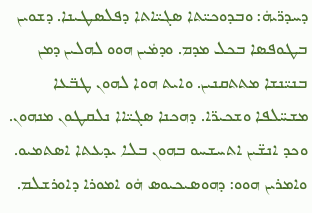ܕܚܕܪ̈ܝܗܿ: ܘܒܕܘܟܝ̈ܬܐ ܣܓܝ̈ܐܬܐ ܕܦܠܣܛܝܢܐ. ܕܫܘܝܢ ܒܛܘܦܣܐ ܒܟܠ ܡܕܡ. ܘܕܡܿܝܢ ܗܘܘ ܠܗܠܝܢ ܕܡܢ ܒܢܝ̈ܢܫܐ ܡܬܬܩܢܝܢ. ܘܐܝܬ ܗܘܐ ܠܗܘܢ ܛܒ̈ܥܐ ܡܫܚ̈ܠܦܐ ܘܫܟܝܪ̈ܐ. ܕܗܟܢܐ ܣܓܝ̈ܐܐ ܢܠܩܛܘܢ ܡܢܗܘܢ. ܘܟܕ ܐܢܫ̈ܝܢ ܐܬܚܫܚܘ ܒܗܘܢ ܒܠܐ ܝܕܥܬܐ ܐܣܬܡܝܘ. ܘܐܡܪܝܢ ܗܘܘ: ܕܗܘܣܝܟܝܘܣ ܗܿܘ ܐܡܘܪܐ ܕܐܘܪܫܠܡ.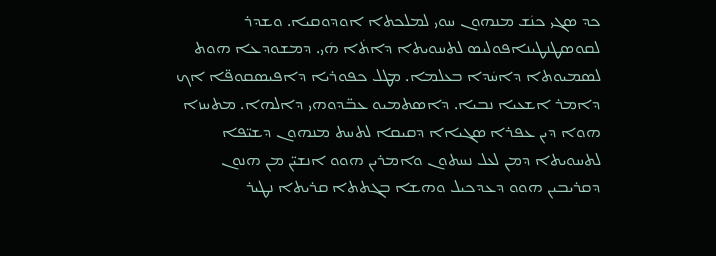ܟܕ ܣܓܝ ܟܢܿܫ ܡܢܗܘܢ ܚܘܝ ܠܡܠܟܬܐ ܐܘܕܘܩܝܐ. ܘܫܕܪ ܠܩܘܣܛܢܛܝܢܐܦܘܠܝܣ ܠܬܚܘܝܬܐ ܕܐܬܿܐ ܗܿܝ. ܕܡܫܘܕܥܐ ܗܘܬ ܠܣܡܝܘܬܐ ܕܐܚܿܕܐ ܒܥܠܡܐ. ܡܛܠ ܟܦܘܪܝܐ ܕܐܦܝܣܩܘܦ̈ܐ ܐܟ ܕܐܡܪ ܐܫܥܝܐ ܢܒܝܐ. ܕܐܣܬܡܝܘ ܥܒ̈ܕܘܗܝ ܕܐܠܗܐ. ܡܬܚܙܐ ܗܘܐ ܕܝܢ ܥܦܪܐ ܣܓܝܐܐ ܕܩܝܩܐ ܠܬܚܬ ܡܢܗܘܢ ܕܫܝ̈ܦܐ ܠܬܚܘܝܬܐ ܕܡܢ ܠܥܠ ܢܚܬܘܢ ܘܐܡܪܝܢ ܗܘܘ ܐܢܫܝ̈ܢ ܡܢ ܗܢܘܢ ܕܩܪܝܒܝܢ ܗܘܘ ܕܥܕܟܝܠ ܘܗܫܐ ܒܓܬܬܐ ܩܪܝܬܐ ܢܛܝܪ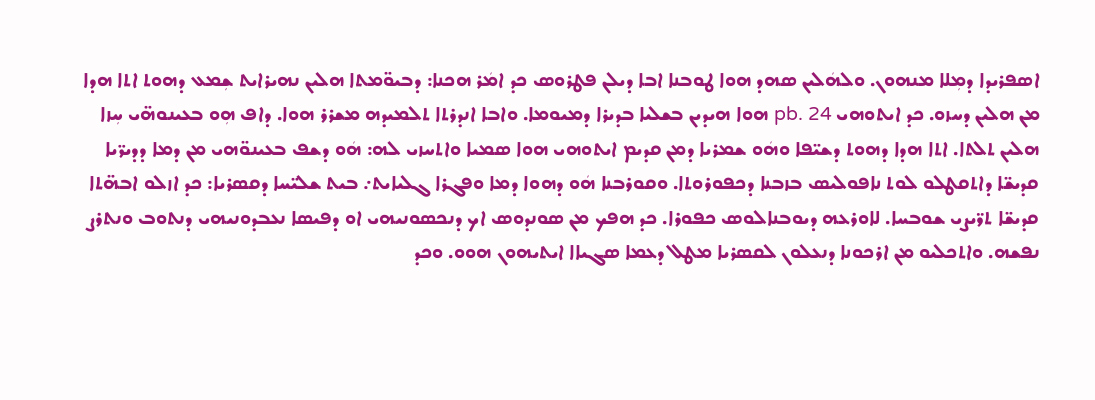ܐܣܦܪܝܕܐ ܕܡܼܠܐ ܡܢܗܘܢ. ܘܠܗܿܠܝܢ ܣܗܕ ܗܘܐ ܛܘܒܢܐ ܐܒܐ ܕܝܠܢ ܦܛܪܘܣ ܟܕ ܐܡܿܪ ܗܟܢܐ: ܕܒܝܘ̈ܡܬܐ ܗܠܝܢ ܢܗܝܪܐܝܬ ܫܼܡܥ ܕܗܘܬ ܐܬܐ ܗܕܐ ܡܢ ܗܠܝܢ ܕܚܙܘ. ܟܕ ܐܝܬܘܗܝ pb. 24 ܗܘܐ ܗܝܕܝܢ ܒܫܠܝܐ ܒܕܝܪܐ ܕܡܝܘܡܐ. ܘܐܒܐ ܐܢܕܪܬܐ ܬܠܡܝܕܗ ܡܫܪܪ ܗܘܐ. ܕܐܦ ܗܼܘ ܒܥܝܢܘܗ̈ܝ ܚܼܙܐ ܗܠܝܢ ܬܠܬܐ. ܐܬܐ ܗܕܐ ܕܗܘܬ ܕܫܝ̈ܦܐ ܘܗܿܘ ܫܡܪܝܐ ܕܡܢ ܩܕܝܡ ܐܝܬܘܗܝ ܗܘܐ ܣܡܝܐ ܘܐܬܚܙܝ ܠܗ: ܗܿܘ ܕܫܦ ܒܥܝܢܘ̈ܗܝ ܡܢ ܕܡܐ ܕܕܝܪ̈ܝܐ ܩܕܝܫ̈ܐ ܕܐܬܩܛܠܘ ܠܘܬ ܢܐܦܘܠܝܣ ܒܙܒܢܐ ܕܟܦܘܪܘܬܐ. ܘܩܘܪܒܢܐ ܗܿܘ ܕܗܘܐ ܕܡܐ ܘܦܓܪܐ ܓܠܝܐܝܬ܇ ܒܝܬ ܫܠܝ̈ܚܐ ܕܩܣܪܝܐ: ܟܕ ܐܙܠܘ ܐܒܗ̈ܬܐ ܩܕܝܫ̈ܐ ܬܪ̈ܝܨܝ ܫܘܒܚܐ. ܠܐܘܪܥܗ ܕܝܘܒܢܐܠܘܣ ܟܦܘܪܐ. ܟܕ ܗܦܟ ܡܢ ܣܘܢܕܘܣ ܐܟ ܕܢܟܣܘܢܝܗܝ ܐܘ ܕܦܝܣܐ ܢܥܒܕܘܢܝܗܝ ܕܢܬܘܒ ܘܢܬܪܨ ܢܦܫܗ. ܘܐܬܟܠܝܘ ܡܢ ܐܪܟܘܢܐ ܕܢܥܠܘܢ ܠܩܣܪܝܐ ܡܛܠ ܕܥܡܐ ܣܓܝܐܐ ܐܝܬܝܗܘܢ ܗܘܘ. ܘܟܕ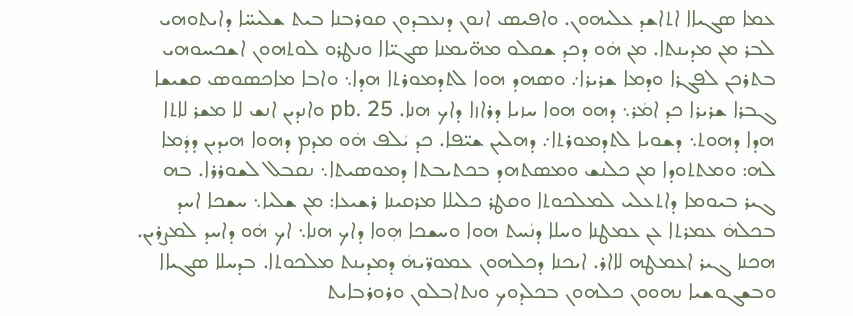ܥܡܐ ܣܓܝܐܐ ܐܬܐܫܕ ܥܠܝܗܘܢ. ܘܐܦܝܣ ܐܢܘܢ ܕܢܥܒܕܘܢ ܩܘܪܒܢܐ ܒܝܬ ܫܠܝܚ̈ܐ ܕܐܝܬܘܗܝ ܠܒܪ ܡܢ ܡܕܝܢܬܐ. ܡܢ ܗܿܘ ܕܟܕ ܫܩܠܘ ܡܗ̈ܝܡܢܐ ܣܓܝ̈ܐܐ ܘܢܛܪܘ ܠܘܬܗܘܢ ܐܫܟܚܘܗܝ ܒܬܪܟܢ ܠܦܓܪܐ ܘܕܡܐ ܫܪܝܪܐ܇ ܘܣܗܕ ܗܘܐ ܠܬܕܡܘܪܬܐ ܗܕܐ܆ ܘܐܒܐ ܡܐܟܣܘܣ ܩܫܝܫܐ ܓܒܪܐ ܫܪܝܪܐ ܟܕ ܐܡܿܪ܆ ܕܗܘ ܗܘܐ ܚܙܝܐ ܕܪܐܙܐ ܕܐܟ ܗܢܐ. pb. 25 ܘܐܢܕܝܢ ܐܢܫ ܠܐ ܡܫܪ ܠܐܬܐ ܗܕܐ ܕܗܘܬ܆ ܕܫܘܝܐ ܠܬܕܡܘܪܬܐ܇ ܕܗܠܝܢ ܫܝ̈ܦܐ. ܟܕ ܝܿܠܦ ܗܿܘ ܡܕܡ ܕܗܘܐ ܗܝܕܝܢ ܕܕܿܡܐ ܠܗ: ܘܡܬܬܘܕܐ ܡܢ ܟܠܢܫ ܘܡܣܬܗܕ ܒܟܬܝܒܬܐ ܕܡܘܣܝܬܐ܆ ܢܩܒܠ ܠܫܘܪܪܐ. ܒܗ ܓܝܪ ܒܝܘܡܐ ܕܐܬܥܠܝ ܠܡܠܟܘܬܐ ܘܩܛܪ ܟܠܝܠܐ ܡܪܩܝܢܐ ܪܫܝܥܐ: ܡܢ ܫܠܝܐ܆ ܚܫܟܐ ܐܚܕ ܒܟܠܗܿ ܥܡܪܬܐ ܥܢ ܥܡܛܢܐ ܘܚܠܐ ܕܢܿܚܬ ܗܘܐ ܘܚܫܟܐ ܗܼܘܐ ܕܐܟ ܗܢܐ܆ ܐܟ ܗܿܘ ܕܐܚܕ ܠܡܨܪܝܢ. ܗܟܢܐ ܓܝܪ ܐܥܡܛܗ ܠܐܐܪ. ܐܝܟܢܐ ܕܟܠܗܘܢ ܥܡܘܪ̈ܝܗܿ ܕܡܕܝܢܬ ܡܠܟܘܬܐ. ܒܕܚܠܐ ܣܓܝܐܐ ܘܒܫܓܘܫܝܐ ܢܗܘܘܢ ܟܠܗܘܢ ܒܟܠܕܘܟ ܘܢܬܐܒܠܘܢ ܘܪܘܪܒܐܝܬ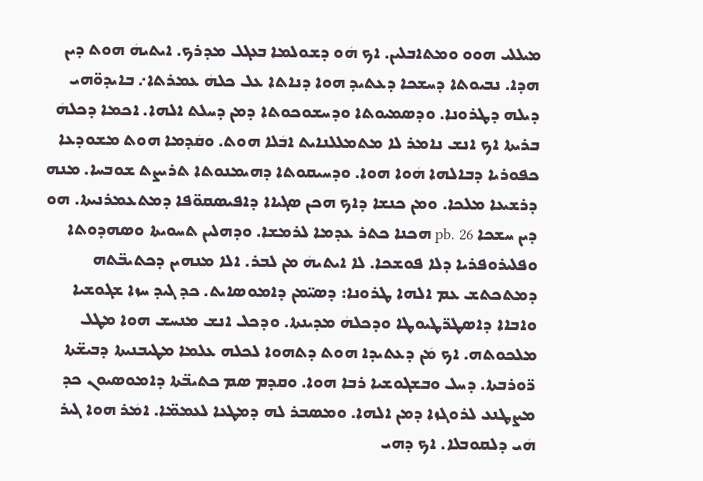ܡܝܠܠܝ ܗܘܘ ܘܡܬܐܒܠܝܢ. ܐܟ ܗܿܘ ܕܫܘܠܡܐ ܒܥܓܠ ܡܕܪܟ. ܐܝܬܝܗܿ ܗܘܬ ܕܝܢ ܗܕܐ. ܢܒܝܘܬܐ ܕܚܫܟܐ ܕܥܬܝܕ ܗܘܐ ܕܢܐܬܐ ܥܠ ܟܠܗܿ ܥܡܪܬܐ܇ ܒܐܝܕܘ̈ܗܝ ܕܝܠܗ ܕܛܪܘܢܐ. ܘܕܣܡܝܘܬܐ ܘܕܚܫܘܟܘܬܐ ܕܡܢ ܕܚܠܬ ܐܠܗܐ. ܐܟܡܐ ܕܟܠܗܿ ܒܪܝܬܐ ܐܟ ܐܢܫ ܢܐܡܪ ܠܐ ܡܬܡܠܠܢܐܝܬ ܐܒܿܠܐ ܗܘܬ. ܘܩܿܕܡܐ ܗܘܬ ܡܫܘܕܥܐ ܟܦܘܪܝܐ ܕܒܐܠܗܐ ܗܿܘܐ ܗܘܐ. ܘܕܚܝܩܘܬܐ ܕܗܝܡܢܘܬܐ ܬܪܝܨܬ ܫܘܒܚܐ. ܡܢܗ ܕܪܫܝܥܐ ܡܠܟܐ. ܘܡܢ ܟܢܫܐ ܕܐܟ ܗܟܢ ܣܓܝܐܐ ܕܐܦܝܣܩܘ̈ܦܐ ܕܡܬܥܡܪܢܝܬܐ. ܗܘ ܕܝܢ ܚܫܟܐ pb. 26 ܗܟܢܐ ܟܬܪ ܥܕܡܐ ܠܪܡܫܐ. ܘܕܗܠܝܢ ܬܚܘܝܬܐ ܘܣܗܕܘܬܐ ܘܦܠܝܪܘܦܪܝܐ ܕܠܐ ܦܘܫܟܐ. ܠܐ ܐܝܬܝܗܿ ܡܢ ܠܒܪ. ܐܠܐ ܡܢܗܝܢ ܕܟܬܝܒ̈ܬܗ ܕܡܬܟܬܫ ܥܡ ܐܠܗܐ ܛܪܘܢܐ: ܕܣܝ̈ܡܢ ܕܐܡܘܣܐܝܬ. ܟܕ ܓܝܕ ܚܙܐ ܫܓܘܫܝܐ ܘܐܒܐܐ ܕܐܣܛܪ̈ܛܝܘܛܐ ܘܕܟܠܗܿ ܡܕܝܢܬܐ. ܘܕܟܠ ܐܢܫ ܡܢܚܫ ܗܘܐ ܡܛܠ ܡܠܟܘܬܗ. ܐܟ ܡܿܢ ܕܥܬܝܕܐ ܗܘܬ ܕܬܗܘܐ ܠܟܠܗ ܥܠܡܐ ܡܛܝܒܢܝܬܐ ܕܒܝܫ̈ܬܐ ܪ̈ܘܪܒܬܐ. ܕܚܠ ܘܒܫܓܘܫܝܐ ܪܒܐ ܗܘܐ. ܘܩܕܡ ܣܡ ܟܬܝܒ̈ܬܐ ܕܐܡܘܣܝܘܢ ܟܕ ܡܨܛܢܥ ܠܪܘܓܙܐ ܕܡܢ ܐܠܗܐ. ܘܡܣܒܪ ܠܗ ܕܡܛܥܐ ܠܥܡܡ̈ܐ. ܐܡܿܪ ܗܘܐ ܓܝܪ ܗܿܝ ܕܠܩܘܒܠܐ. ܐܟ ܕܗܝ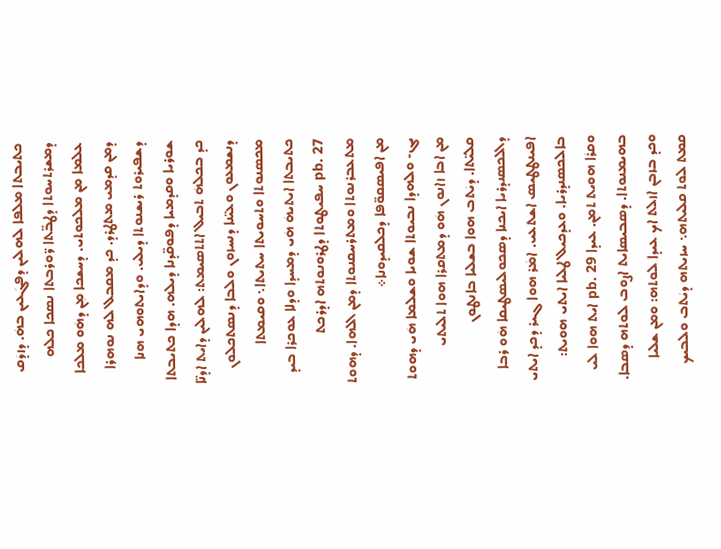ܟܬܝܒܬܐ ܡܠܦܐ ܠܗܠܝܢ ܕܦܓܿܥܝܢ ܒܗܿ. ܕܙܕܿܩ ܕܡܫܪܬܚܘܬܐ ܕܛܒ̈ܬܐ ܪ̈ܘܪܒܬܐ ܢܣܟܐ ܟܠܗ ܥܠܡܐ ܡܢ ܡܠܟܘܬܝ. ܕܚܫܟܐ ܡܼܢ ܕܗܿܘ ܡܠܟܐ ܕܡܢ ܩܕܡܝ ܡܬܛܪܕ. ܟܕ ܡܩܒܠ ܠܗ ܢܘܗܪܐ ܕܫܦܝܪܘܬ ܪܝܫܢܘܬܐ ܕܝܠܝ. ܘܕܐܝܬܘܗܝ ܗܢܐ ܫܘܪܝܐ ܘܩܕܡܝܐ ܕܦܘܩ̈ܕܢܐ ܕܝܠܗ. ܗܕܐ ܟܬܝܒܬܐ ܟܕ ܒܟܠܗܿ ܬܒܝܠ ܐܬܬܣܝܡܬ: ܠܗܠܝܢ ܕܐܝܬ ܐܕܢ̈ܐ ܕܢܫܡܥܘܢ ܘܥܝ̈ܢܐ ܕܢܚܙܘܢ ܘܠܒܐ ܕܢܣܬܟܠܘܢ ܡܟܣܢܘܬܐ ܘܬܚܘܝܬܐ ܚܬܝܬܐ܆ ܘܩܝܡܬܐ ܟܬܝܒܬܐ ܐܝܬܝܗܿ ܗܿܝ ܕܡܚܕܐ ܘܕܠܐ ܥܘܟܪܐ ܒܝܕ pb. 27 ܚܦܝܛܘܬܐ ܕܛܪܘܢܘܬܗ ܐܕܪܟܬ ܡܬܥܒܪܢܘܬܐ ܘܡܬܪܚܩܢܘܬܐ ܕܡܢ ܐܠܗܐ. ܕܗܘܬ ܡܢ ܐܦܝܣܩܘ̈ܦܐ ܕܟܠܩܝܕܘܢܐ܀
ܝܓ- ܘܠܗܕܐ ܢܒܝܘܬܐ ܫܘܝܐ ܘܫܠܡܐ ܗܿܝ ܕܗܘܬ ܡܢ ܐܒܐ ܙܐܢܘܢ ܗܿܘ ܕܡܬܩܪܐ ܗܘܐ ܬܠܝܬܝ ܩܠܝ̈ܬܐ. ܕܝܿܬܒ ܗܘܐ ܒܫܠܝܐ ܒܐܢܛܘܢ ܕܐܠܟܣܢܕܪܝܐ ܐܝܟܢܐ ܕܣܟܘܠܝܣܛܝܩܐ ܗܿܘ ܪܒܐ ܐܦܝܢܛܛܝܣ ܐܫܬܥܝ. ܐܡܿܪ ܗܘܐ ܓܝܪ ܕܟܕ ܐܝܬܝ ܒܐܠܟܣܢܕܪܝܐ. ܘܥܕܟܝܠ ܛܠܝܐ ܐܝܬܝ ܗܘܝܬ: ܘܩܪܿܐ ܗܘܝܬ ܬܡܢ. ܥܝܕܐ pb. 29 ܐܝܬ ܗܘܐ ܠܝ ܒܗܝܡܢܘܬܐ. ܕܣܒܝܣܐܝܬ ܐܨܘܒ ܠܘܬܗ ܕܣܒܐ. ܘܟܕ ܒܙܒܢ ܐܙܠܬ ܐܟ ܥܝܕܐ ܠܘܬܗ: ܘܡܢ ܫܠܝܐ ܩܡܬ ܠܘܬ ܩܠܝܬܗ܆ ܚܙܝܬܗ ܕܝܿܬܒ ܘܠܒܝܟ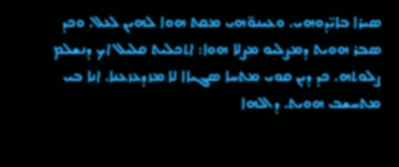ܣܝܪܐ ܒܐܝ̈ܕܘܗܝ. ܘܥܝܢܘ̈ܗܝ ܡܩܬ ܗܘܐ ܠܗܝܢ ܠܥܠ. ܘܟܕ ܣܒܪ ܗܘܝܬ ܕܡܨܠܝܘ ܡܨܠܐ ܗܘܐ: ܐܬܟܠܝܬ ܩܠܝܠ ܐܟ ܕܢܫܠܡ ܨܠܘܬܗ. ܟܕ ܕܝܢ ܩܘܝ ܡܬܚܐ ܣܓܝܐܐ ܠܐ ܡܙܕܥܙܥܢܐ. ܐܢܐ ܒܝ ܡܬܚܫܒ ܗܘܝܬ. ܕܐܠܗܐ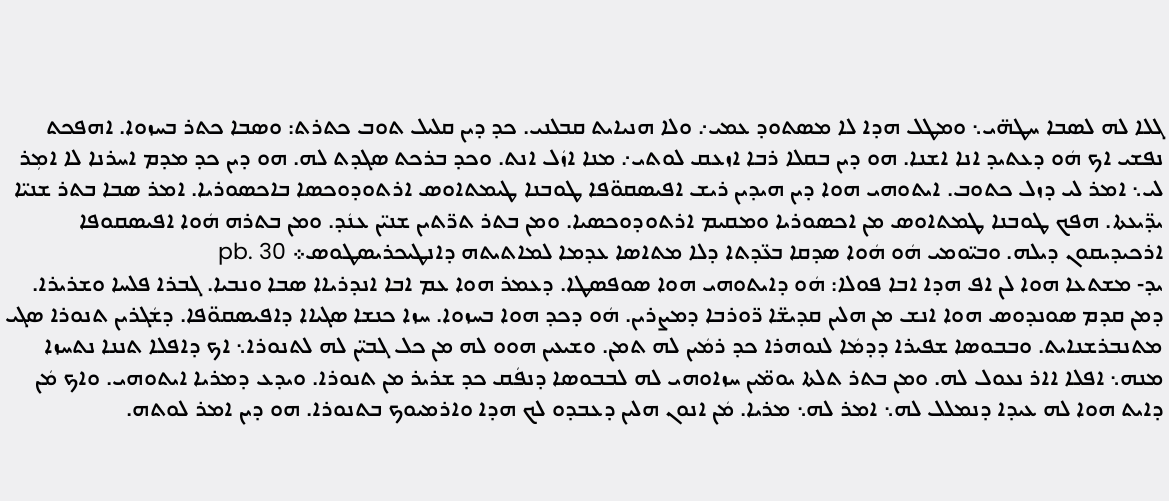ܓܠܐ ܠܗ ܠܣܒܐ ܚܛܗ̈ܝ܆ ܘܡܛܠ ܗܕܐ ܠܐ ܡܣܬܘܕ ܥܡܝ܇ ܘܠܐ ܗܢܝܐܝܬ ܩܒܠܢܝ. ܟܕ ܕܝܢ ܩܠܝܠ ܬܘܒ ܟܬܪܬ: ܘܣܒܐ ܟܬܪ ܒܚܙܘܐ. ܐܗܦܟܬ ܢܦܫܝ ܐܟ ܗܿܘ ܕܥܬܝܕ ܐܢܐ ܐܫܢܐ. ܗܘ ܕܝܢ ܒܩܠܐ ܪܒܐ ܐܙܥܩ ܠܘܬܝ܇ ܡܢܐ ܐܙܿܠ ܐܢܬ. ܘܟܕ ܒܪܟܬ ܣܓܕܬ ܠܗ. ܗܘ ܕܝܢ ܟܕ ܡܕܡ ܐܚܪܢܐ ܠܐ ܐܡܼܪ ܠܝ܆ ܐܡܪ ܠܝ ܕܙܠ ܟܬܘܒ. ܐܝܬܘܗܝ ܗܘܐ ܕܝܢ ܗܝܕܝܢ ܪܝܫ ܐܦܝܣܩܘ̈ܦܐ ܛܘܒܢܐ ܛܝܡܬܐܘܣ ܐܪܬܘܕܘܟܣܐ ܒܐܟܣܘܪܝܐ. ܐܡܪ ܣܒܐ ܒܬܪ ܫܢܝ̈ܐ ܝܕ̈ܝܥܬܐ. ܗܦܟ ܛܘܒܢܐ ܛܡܬܐܘܣ ܡܢ ܐܟܣܘܪܝܐ ܘܡܩܝܡ ܐܪܬܘܕܘܟܣܝܐ. ܘܡܢ ܒܬܪ ܬܪ̈ܬܝܢ ܫܢܝ̈ܢ ܥܢܿܕ. ܘܡܢ ܒܬܪܗ ܗܿܘܐ ܐܦܝܣܩܘܦܐ ܐܪܟܝܕܝܩܘܢ ܕܝܠܗ. ܘܒܝ̈ܘܡܝ ܗܿܘ ܗܿܘܐ ܣܕܩܐ ܒܥ̈ܕܬܐ ܕܠܐ ܡܬܐܣܐ ܥܕܡܐ ܠܡܐܬܝܬܗ ܕܐܢܛܝܟܪܝܣܛܘܣ܀ pb. 30
ܝܕ- ܡܫܬܥܐ ܗܘܐ ܠܢ ܐܦ ܗܕܐ ܐܒܐ ܦܘܠܐ: ܗܿܘ ܕܐܝܬܘܗܝ ܗܘܐ ܣܘܦܣܛܐ. ܕܥܡܪ ܗܘܐ ܥܡ ܐܒܐ ܐܢܕܪܝܐܐ ܣܒܐ ܘܢܒܝܐ. ܓܒܪܐ ܦܠܚܐ ܘܫܪܝܪܐ. ܕܡܢ ܩܕܡ ܣܘܢܕܘܣ ܗܘܐ ܐܢܫ ܡܢ ܗܠܝܢ ܩܕܝܫ̈ܐ ܪ̈ܘܪܒܐ ܕܡܨܪܝܢ. ܗܿܘ ܕܟܕ ܗܘܐ ܒܚܙܘܐ. ܚܙܐ ܟܢܫܐ ܣܓܝܐܐ ܕܐܦܝܣܩܘ̈ܦܐ. ܕܫܿܓܪܝܢ ܬܢܘܪܐ ܣܓܝ ܡܬܢܒܪܫܢܐܝܬ. ܘܒܒܘܣܐ ܫܦܝܪܐ ܕܕܡܿܐ ܠܢܘܗܪܐ ܟܕ ܪܡܿܝܢ ܠܗ ܬܡܢ. ܘܫܝܥܝܢ ܗܘܘ ܠܗ ܡܢ ܟܠ ܓܒܝ̈ܢ ܠܗ ܠܬܢܘܪܐ܆ ܐܟ ܕܐܦܠܐ ܬܢܢܐ ܢܬܚܙܐ ܡܢܗ܆ ܐܦܠܐ ܐܐܪ ܢܥܘܠ ܠܗ. ܘܡܢ ܒܬܪ ܬܠܬܐ ܝܘܡ̈ܝܢ ܚܙܐܘܗܝ ܠܗ ܠܒܒܘܣܐ ܕܢܦܿܩ ܟܕ ܫܪܝܪ ܡܢ ܬܢܘܪܐ. ܘܝܕܥ ܕܡܪܝܐ ܐܝܬܘܗܝ. ܘܐܟ ܡܿܢ ܕܐܝܬ ܗܘܐ ܠܗ ܥܝܕܐ ܕܢܡܠܠ ܠܗ܆ ܐܡܪ ܠܗ܆ ܡܪܝܐ. ܡܿܢ ܐܢܘܢ ܗܠܝܢ ܕܥܒܕܘ ܠܟ ܗܕܐ ܘܐܪܡܝܘܟ ܒܬܢܘܪܐ. ܗܘ ܕܝܢ ܐܡܪ ܠܘܬܗ.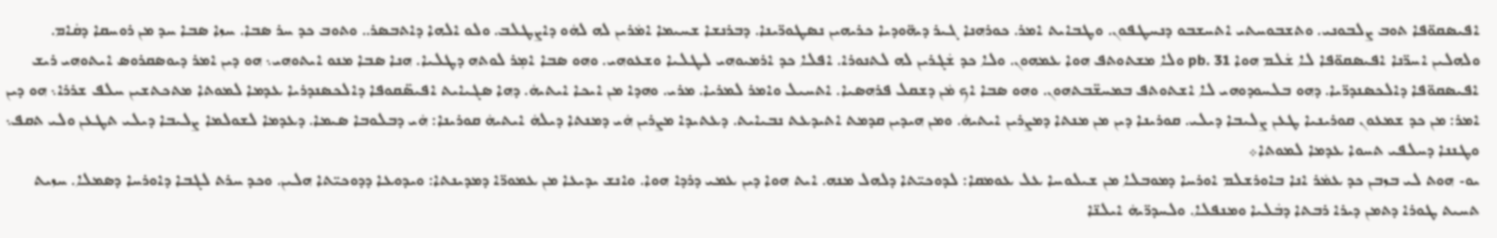ܐܦܝܣܩܘ̈ܦܐ ܬܘܒ ܨܠܒܘܢܝ. ܘܬܫܒܘܚܬܝ ܐܬܚܫܒܘ ܕܢܚܛܦܘܢ. ܘܛܒܐܝܬ ܐܡܪ. ܟܘܪܗܢܐ ܓܝܪ ܕܝܗ̈ܘܕܝܐ ܟܪܝܗܝܢ ܢܣܛܘܪ̈ܝܢܐ. ܕܒܪܢܫܐ ܫܚܝܡܐ ܐܡܿܪܝܢ ܠܗ ܠܗܿܘ ܕܐܨܛܠܒ. ܘܠܘ ܐܠܗܐ ܕܐܬܒܣܪ.. ܘܬܘܒ ܟܕ ܚܪ ܣܒܐ. ܚܙܐ ܣܒܐ ܚܕ ܡܢ ܪܘܚܩܐ ܕܩܿܐܡ. ܘܠܗܠܝܢ ܐܚܪ̈ܢܐ ܐܦܝܣܩܘ̈ܦܐ ܠܐ ܫܿܠܡ ܗܘܐ pb. 31 ܘܠܐ ܡܫܬܘܬܦ ܗܘܐ ܥܡܗܘܢ. ܘܠܐ ܟܕ ܫܿܓܪܝܢ ܠܗ ܠܬܢܘܪܐ. ܐܦܠܐ ܟܕ ܐܪܡܝܘܗܝ ܠܛܠܝܐ ܘܫܥܘܗܝ. ܘܗܘ ܣܒܐ ܐܡܼܪ ܠܘܬܗ ܕܛܠܝܐ. ܗܢܐ ܣܒܐ ܡܢܘ ܐܝܬܘܗܝ܆ ܗܘ ܕܝܢ ܐܡܪ ܕܝܘܣܩܪܘܣ ܐܝܬܘܗܝ ܪܝܫ ܐܦܝܣܩܘ̈ܦܐ ܕܐܠܟܣܢܕܪ̈ܝܐ. ܕܗܘ ܒܠܚܘܕܘܗܝ ܠܐ ܐܫܬܘܬܦ ܒܡܚܫ̈ܒܬܗܘܢ. ܘܗܘ ܣܒܐ ܐܟ ܡܿܢ ܕܫܩܠ ܦܪܗܣܝܐ. ܐܬܚܝܠ ܘܐܡܪ ܠܡܪܝܐ. ܡܪܝ. ܘܗܕܐ ܡܢ ܐܝܟܐ ܐܝܬܝܗܿ. ܕܗܐ ܣܓܝܐܝܬ ܐܦܝܣ̈ܩܘܦܐ ܕܐܠܟܣܢܕܪܝܐ ܥܕܡܐ ܠܡܘܬܐ ܡܬܟܬܫܝܢ ܚܠܦ ܫܪܪܐ܆ ܗܘ ܕܝܢ ܐܡܪ: ܡܢ ܟܕ ܫܡܥܘܢ ܩܘܪܝܢܝܐ ܛܥܢ ܨܠܝܒܐ ܕܝܠܝ. ܩܘܪܝܢܐ ܕܝܢ ܡܢ ܡܢܬܐ ܕܡܨܪܝܢ ܐܝܬܝܗܿ. ܘܡܢ ܗܝܕܝܢ ܩܕܡܬ ܐܬܝܕܥܬ ܢܒܝܐܝܬ. ܕܥܬܝܕܐ ܡܨܪܝܢ ܗܿܝ ܕܡܢܬܐ ܕܝܠܗܿ ܐܝܬܝܗܿ ܩܘܪܝܢܐ: ܗܿܝ ܕܒܠܘܒܐ ܣܝܡܐ. ܕܥܕܡܐ ܠܫܘܠܡܐ ܨܠܝܒܐ ܕܝܠܝ ܬܛܥܢ ܘܠܝ ܬܩܦ܆ ܘܛܢܢܐ ܕܚܠܦܝ ܬܚܘܐ ܥܕܡܐ ܠܡܘܬܐ܀
ܝܘ- ܗܘܬ ܠܝ ܒܙܒܢ ܟܕ ܥܡܿܪ ܐܢܐ ܒܐܘܪܫܠܡ ܐܘܪܚܐ ܕܡܘܒܠܐ ܡܢ ܫܝܠܘܚܐ ܥܠ ܥܘܡܩܐ: ܠܕܘܟܝ̈ܬܐ ܕܠܗܠ ܡܢܗ. ܐܝܬ ܗܘܐ ܕܝܢ ܥܡܝ ܕܪܕܐ ܗܘܐ. ܘܐܢܫ ܝܕܝܥܐ ܡܢ ܥܡܘܪ̈ܐ ܕܡܕܝܢܬܐ: ܘܝܕܘܥܐ ܕܕܘܟܝ̈ܬܐ ܗܠܝܢ. ܘܟܕ ܚܪܬ ܠܓܒܐ ܕܐܘܪܚܐ ܕܣܡܠܐ. ܚܙܝܬ ܬܚܝܬ ܛܘܪܐ ܕܬܡܢ ܕܝܪܐ ܪܒܬܐ ܕܒܿܠܝܐ ܘܡܢܦܠܐ. ܘܠܚܕܪ̈ܝܗܿ ܐܝܠܢ̈ܐ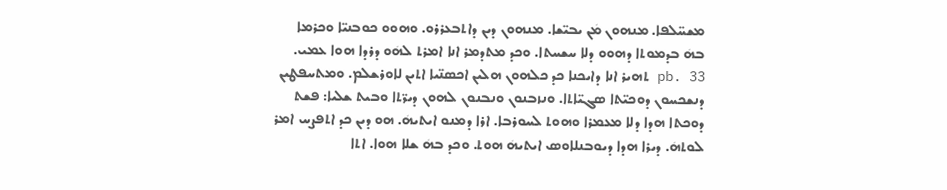ܡܫܚ̈ܠܦܐ. ܡܢܗܘܢ ܡܿܢ ܝܒܝ̈ܫܐ. ܡܢܗܘܢ ܕܝܢ ܕܐܬܒܥܪܪܘ. ܘܗܘܘ ܟܘܒܢܝ̈ܐ ܘܟܪܡܐ ܒܗܿ ܒܕܡܘܬܐ ܕܗܘܘ ܕܠܐ ܚܫܚܬܐ. ܘܟܕ ܡܬܕܡܪ ܐܢܐ ܐܡܪܬ ܠܗܿܘ ܕܪܕܐ ܗܘܐ ܥܡܝ. pb. 33 ܬܗܝܪ ܐܢܐ ܕܐܝܟܢܐ ܟܕ ܟܠܗܘܢ ܗܠܝܢ ܐܟܣܢ̈ܝܐ ܐܬܝܢ ܠܐܘܪܫܠܡ. ܘܡܬܚܦܛܝܢ ܕܢܫܟܚܘܢ ܕܘܟܝ̈ܬܐ ܣܓܝ̈ܐܬܐ. ܘܢܙܒܢܘܢ ܘܢܒܢܘܢ ܠܗܘܢ ܕܝܪ̈ܬܐ ܘܒܝܬ ܫܠܝܐ: ܦܫܬ ܕܘܟܬܐ ܗܕܐ ܕܠܐ ܡܥܡܪܐ ܘܗܘܬ ܠܚܘܪܒܐ. ܐܪܐ ܕܡܢܘ ܐܝܬܝܗܿ. ܗܘ ܕܝܢ ܟܕ ܐܬܦܨܚ ܐܡܪ ܠܘܬܗܿ. ܕܝܪܐ ܗܕܐ ܕܝܘܒܢܠܐܘܣ ܐܝܬܝܗܿ ܗܘܬ. ܘܟܕ ܒܗܿ ܫܠܐ ܗܘܐ. ܐܬܐ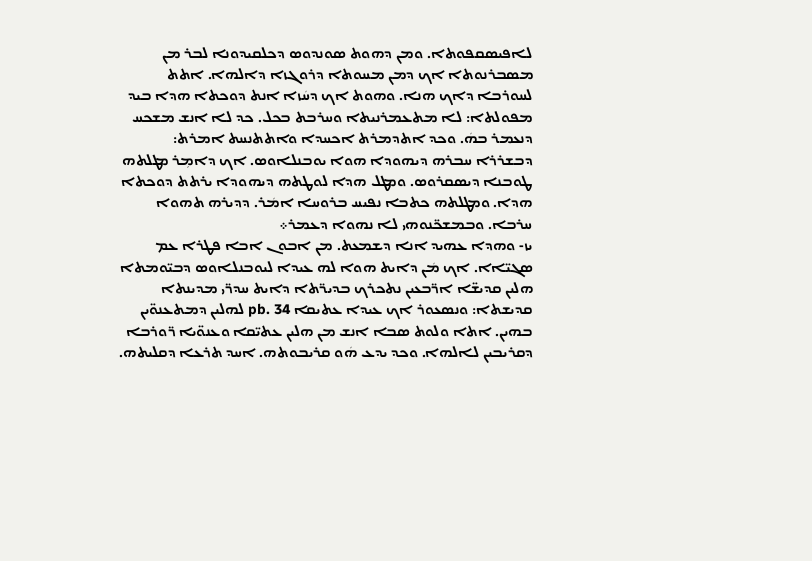ܠܐܦܝܣܩܦܘܬܐ. ܘܡܢ ܕܗܘܬ ܣܘܢܕܘܣ ܕܟܠܩܝܕܘܢܐ ܠܒܪ ܡܢ ܡܣܒܪܢܘܬܐ ܐܟ ܕܡܢ ܡܚܘܬܐ ܕܪܘܓܙܐ ܕܐܠܗܐ. ܐܬܬ ܠܚܘܪܒܐ ܕܐܟ ܗܢܐ. ܘܗܘܬ ܐܟ ܕܚܿܙܐ ܐܢܬ ܕܘܟܬܐ ܗܕܐ ܒܝܕ ܡܦܘܠܬܐ: ܠܐ ܡܬܥܡܪܢܝܬܐ ܘܚܪܒܬ ܒܟܠ. ܟܕ ܠܐ ܐܢܫ ܡܫܟܚ ܕܢܥܡܪ ܒܗܿ. ܘܟܕ ܐܬܕܡܪܬ ܐܟܚܕܐ ܘܐܬܬܢܚܬ ܐܡܪܬ: ܕܒܫܪܪܐ ܚܒܪܗ ܕܝܗܘܕܐ ܗܘܐ ܝܘܒܢܠܐܘܣ. ܐܟ ܕܐܡܼܪ ܡܛܠܬܗ ܛܘܒܢܐ ܕܝܣܩܪܘܣ. ܘܡܛܠ ܗܕܐ ܠܘܛܬܗ ܕܝܗܘܕܐ ܝܪܬܬ ܕܘܟܬܐ ܗܕܐ. ܘܡܛܠܬܗ ܟܬܒܐ ܢܦܝܚ ܒܪܘܚܐ ܐܡܿܪ. ܕܕܝܪܗ ܬܗܘܐ ܚܪܒܐ. ܘܒܡܫܟ̈ܢܘܗܝ ܠܐ ܢܗܘܐ ܕܥܡܪ܀
ܝܙ- ܘܗܕܐ ܥܗܝܕ ܐܢܐ ܕܫܡܥܬ. ܡܢ ܐܒܘܢ ܐܒܐ ܦܛܪܐ ܥܡ ܣܓܝ̈ܐܐ. ܐܟ ܡܿܢ ܕܐܝܬ ܗܘܐ ܠܗ ܥܝܕܐ ܠܝܘܒܢܠܐܘܣ ܕܒܝ̈ܘܡܬܐ ܗܠܝܢ ܩܕܝܫ̈ܐ ܐܪ̈ܒܥܝܢ ܢܬܟܪܟ ܒܕܝܪ̈ܬܐ ܕܐܝܬ ܚܕܪ̈ܝ ܡܕܝܢܬܐ ܩܕܝܫܬܐ: ܘܢܣܥܘܪ ܐܟ ܥܝܕܐ ܥܬܝܩܐ pb. 34 ܠܗܠܝܢ ܕܡܬܥܢܘ̈ܝܢ ܒܗܝܢ. ܐܬܐ ܘܠܘܬ ܣܒܐ ܐܢܫ ܡܢ ܗܠܝܢ ܥܬܝ̈ܩܐ ܘܥܢܘ̈ܝܐ ܪ̈ܘܪܒܐ ܕܩܪܝܒܝܢ ܠܐܠܗܐ. ܘܟܕ ܝܕܥ ܗܿܘ ܩܪܝܒܘܬܗ. ܐܚܕ ܬܪܥܐ ܕܩܠܝܬܗ.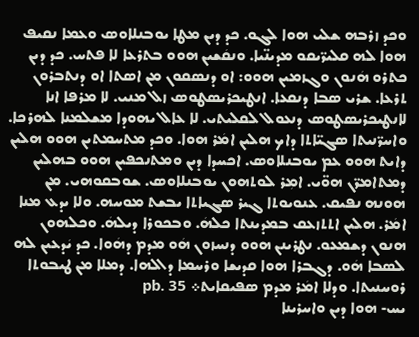ܘܟܕ ܙܪܒܗ ܫܠܝ ܗܘܐ ܠܓܘ. ܟܕ ܕܝܢ ܡܛܐ ܝܘܒܢܠܐܘܣ ܘܥܡܐ ܢܩܝܦ ܗܘܐ ܠܗ ܩܠܝܪ̈ܝܩܘ ܡܕܝܢ̈ܝܐ. ܘܢܩܿܫܝܢ ܗܘܘ ܒܬܪܥܐ ܠܐ ܦܬܚ. ܟܕ ܕܝܢ ܟܬܪܘ ܗܿܢܘܢ ܘܓܙܡܝܢ ܗܘܘ: ܐܘ ܕܢܣܩܘܢ ܡܢ ܐܣܬܐ ܐܘ ܕܢܬܒܪܘܢ ܬܪܥܐ. ܫܪܝ ܣܒܐ ܕܢܩܥܐ. ܐܢܛܝܟܪܝܣܛܘܣ ܙܠ ܡܢܝ. ܠܐ ܡܪܦܐ ܐܢܐ ܠܐܢܛܝܟܪܝܣܛܘܣ ܕܢܥܘܠ ܠܩܠܝܬܝ. ܠܐ ܥܐܠ ܝܗܘܕܐ ܡܫܠܡܢܐ ܠܗܪܟܐ. ܘܐܚܪ̈ܢܝܬܐ ܣܓܝ̈ܐܬܐ ܕܐܟ ܗܠܝܢ ܐܡܿܪ ܗܘܐ. ܘܟܕ ܡܬܚܡܬܝܢ ܗܘܘ ܗܠܝܢ ܕܐܝܬ ܗܘܘ ܥܡ ܝܘܒܢܠܐܘܣ. ܐܟܚܕܐ ܕܝܢ ܘܡܬܢܟܦܝܢ ܗܘܘ ܒܗܠܝܢ ܕܡܬܐܡܪ̈ܢ ܗܘ̈ܝ. ܐܡܼܪ ܠܘܬܗܘܢ ܝܘܒܢܠܐܘܣ. ܫܘܒܩܘܗܝ. ܡܢ ܗܘܢܗ ܢܦܝܩ. ܥܢܘܝܘܬܐ ܓܝܪ ܣܓܝܐܬܐ ܝܒܫܬ ܡܘܚܗ. ܘܠܐ ܝܕܥ ܡܢܐ ܐܡܿܪ. ܗܠܝܢ ܐܬܬܙܥܩ ܒܡܕܝܢܬܐ ܟܠܗܿ. ܘܒܟܘܪܐ ܕܝܠܗܿ. ܘܟܠܗܘܢ ܗܢܘܢ ܕܫܡܥܘ. ܢܛܪܝܢܢ ܗܘܘ ܕܢܚܙܘܢ ܗܿܘ ܡܕܡ ܕܗܿܘܐ. ܟܕ ܝܿܕܥܝܢ ܠܗ ܠܣܒܐ ܗܿܘ. ܕܓܒܪܐ ܗܘܐ ܩܕܝܫܐ ܘܪܚܡܐ ܕܐܠܗܐ. ܕܡܠܐ ܡܢ ܛܝܒܘܬܐ ܪܘܚܢܝܬܐ. ܘܕܠܐ ܐܡܿܪ ܡܕܡ ܣܦܝܩܐܝܬ܀ pb. 35
ܝܚ- ܗܘܐ ܕܝܢ ܘܐܚܪܝܢܐ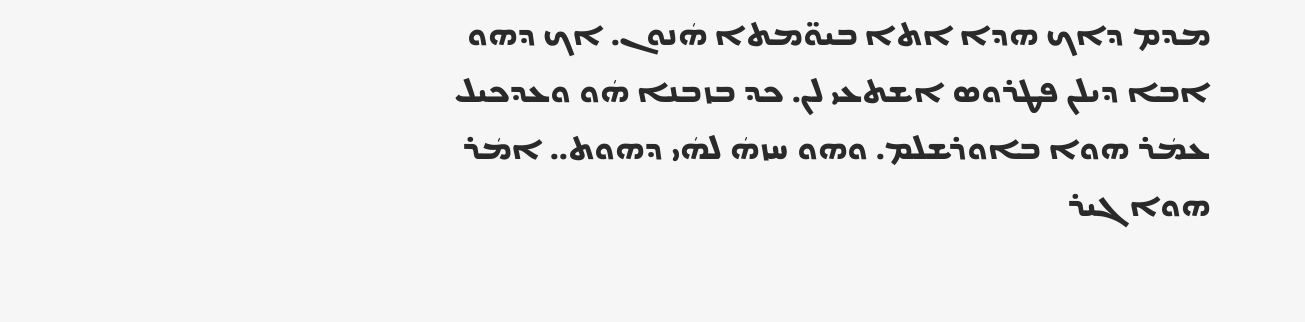ܡܕܡ ܕܐܟ ܗܕܐ ܐܬܐ ܒܝܘ̈ܡܬܐ ܗܿܢܘܢ. ܐܟ ܕܗܘ ܐܒܐ ܕܝܠܢ ܦܛܪܘܣ ܐܫܬܥܝ ܠܢ. ܟܕ ܒܙܒܢܐ ܗܿܘ ܘܥܕܟܝܠ ܥܡܿܪ ܗܘܐ ܒܐܘܪܫܠܡ. ܘܗܘ ܚܙܗܿ ܠܗܿܝ ܕܗܘܬ.. ܐܡܿܪ ܗܘܐ ܓܝܪ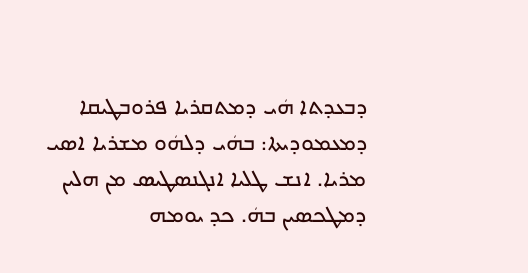ܕܒܥܕܬܐ ܗܿܝ ܕܡܬܩܪܝܐ ܦܪܘܒܛܝܩܐ ܕܡܥܡܘܕܝܬܐ: ܒܗܿܝ ܕܠܗܿܘ ܡܫܪܝܐ ܐܣܝ ܡܪܝܐ. ܐܢܫ ܛܠܝܐ ܐܢܓܢܣܛܝܣ ܡܢ ܗܠܝܢ ܕܡܛܟܣܝܢ ܒܗܿ. ܟܕ ܝܘܡܗ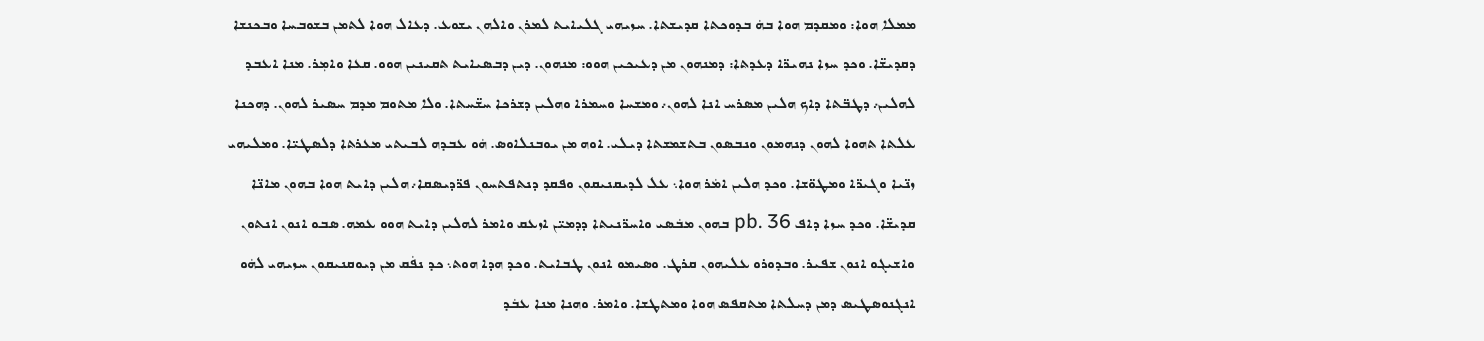ܡܡܠܐ ܗܘܐ: ܘܡܩܕܡ ܗܘܐ ܒܗܿ ܒܕܘܟܬܐ ܩܕܝܫܬܐ. ܚܙܝܗܝ ܓܠܝܐܝܬ ܠܡܪܢ ܘܐܠܗܢ ܝܫܘܥ. ܕܥܐܠ ܗܘܐ ܠܬܡܢ ܒܫܘܒܚܐ ܘܒܟܢܫܐ ܕܩܕܝܫ̈ܐ. ܘܟܕ ܚܙܐ ܢܗܝܪ̈ܐ ܕܥܕܬܐ: ܕܡܢܗܘܢ ܡܢ ܕܥܝܟܝܢ ܗܘܘ: ܡܢܗܘܢ. ܕܝܢ ܕܒܣܝܐܝܬ ܬܩܝܢܝܢ ܗܘܘ. ܩܥܐ ܘܐܡܼܪ. ܡܢܐ ܐܥܒܕ ܠܗܠܝܢ܇ ܕܛܒ̈ܬܐ ܕܐܟ ܗܠܝܢ ܡܣܪܚ ܐܢܐ ܠܗܘܢ܇ ܘܡܫܚܐ ܘܚܡܪܐ ܘܗܠܝܢ ܕܫܪܟܐ ܚܫ̈ܚܬܐ. ܘܠܐ ܡܬܘܡ ܡܕܡ ܚܣܝܪ ܠܗܘܢ. ܕܗܟܢܐ ܥܠܬܐ ܬܗܘܐ ܠܗܘܢ ܕܢܗܡܘܢ ܘܢܒܣܘܢ ܒܬܫܡܫܬܐ ܕܝܠܝ. ܐܘܗ ܡܢ ܝܘܒܢܠܐܘܣ. ܗܿܘ ܥܒܕܗ ܠܒܝܬܝ ܡܥܪܬܐ ܕܠܣܛܝ̈ܐ. ܘܡܠܝܗܝ ܙܢ̈ܝܐ ܘܓܝܪ̈ܐ ܘܡܛܘ̈ܫܐ. ܘܟܕ ܗܠܝܢ ܐܡܿܪ ܗܘܐ܆ ܥܠ ܠܕܝܩܢܝܩܘܢ ܘܦܩܕ ܕܢܬܦܬܚܘܢ ܦܪ̈ܕܝܣܩܐ܇ ܗܠܝܢ ܕܐܝܬ ܗܘܐ ܒܗܘܢ ܡܐܢ̈ܐ ܩܕܝܫ̈ܐ. ܘܟܕ ܚܙܐ ܕܐܦ pb. 36 ܒܗܘܢ ܡܒܿܣܝ ܘܐܚܪ̈ܢܝܬܐ ܕܕܡܝ̈ܢ ܐܙܥܩ ܘܐܡܪ ܠܗܠܝܢ ܕܐܝܬ ܗܘܘ ܥܡܗ. ܣܒܘ ܐܢܘܢ ܐܢܬܘܢ ܘܐܫܝܓܘ ܐܢܘܢ ܫܦܝܪ. ܘܒܕܘܪܘ ܥܠܝܗܘܢ ܩܪܛ. ܘܣܝܡܘ ܐܢܘܢ ܛܒܐܝܬ. ܘܟܕ ܗܕܐ ܗܘܬ܆ ܟܕ ܢܦܿܩ ܡܢ ܕܝܘܩܢܝܩܘܢ ܚܙܝܗܝ ܠܗܿܘ ܐܢܓܢܘܣܛܝܣ ܕܡܢ ܕܚܠܬܐ ܡܬܩܦܣ ܗܘܐ ܘܡܬܛܫܐ. ܘܐܡܪ. ܘܗܢܐ ܡܢܐ ܥܒܿܕ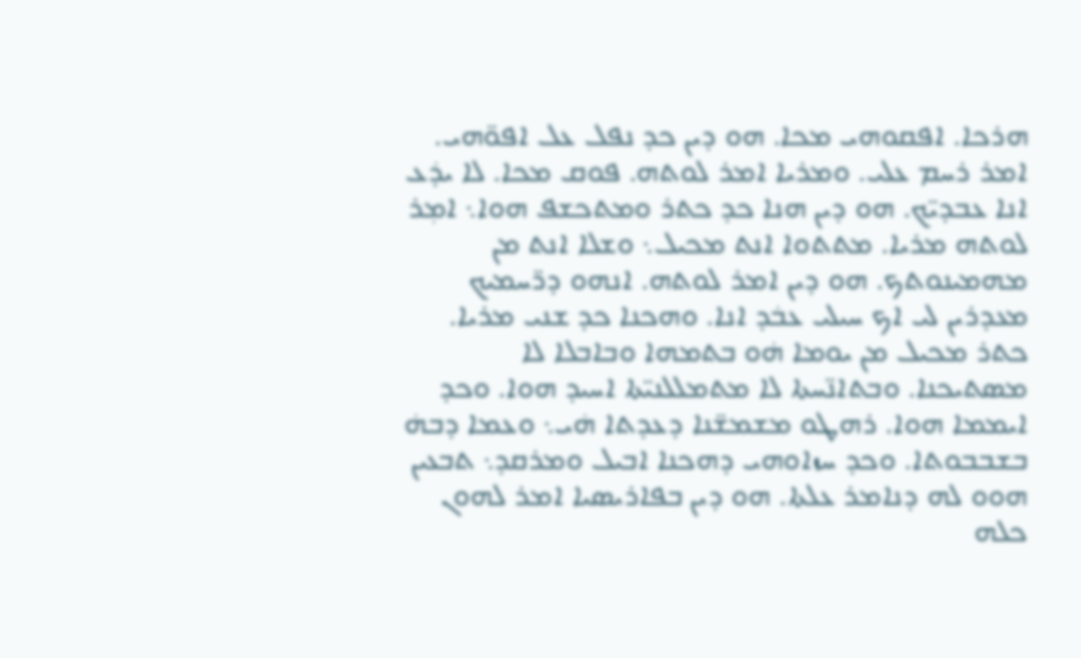ܗܪܟܐ. ܐܦܩܘܗܝ ܡܟܐ. ܗܘ ܕܝܢ ܟܕ ܢܦܠ ܥܠ ܐܦܘ̈ܗܝ. ܐܡܪ ܪܚܡ ܥܠܝ. ܘܡܪܝܐ ܐܡܪ ܠܘܬܗ. ܦܘܩ ܡܟܐ. ܠܐ ܝܕܿܥ ܐܢܐ ܥܒܕܝ̈ܟ. ܗܘ ܕܝܢ ܗܢܐ ܟܕ ܟܬܪ ܘܡܬܟܫܦ ܗܘܐ܆ ܐܡܼܪ ܠܘܬܗ ܡܪܝܐ. ܡܬܬܘܐ ܐܢܬ ܡܟܝܠ܆ ܘܫܠܐ ܐܢܬ ܡܢ ܡܗܡܝܢܘܬܟ. ܗܘ ܕܝܢ ܐܡܪ ܠܘܬܗ. ܐܢܗܘ ܕܪ̈ܚܡܝܟ ܡܥܕܪܝܢ ܠܝ ܐܟ ܚܝܠܝ ܥܒܿܕ ܐܢܐ. ܘܗܟܢܐ ܟܕ ܫܢܝ ܡܪܝܐ. ܟܬܪ ܡܟܝܠ ܡܢ ܝܘܡܐ ܗܿܘ ܒܬܡܗܐ ܘܒܐܒܠܐ ܠܐ ܡܣܬܝܟܢܐ. ܘܒܬܐܢ̈ܚܬܐ ܠܐ ܡܬܡܠܠܢܝ̈ܬܐ ܐܚܝܕ ܗܘܐ. ܘܟܕ ܐܝܡܡܐ ܗܘܐ. ܪܗܛܘ ܡܫܡܫ̈ܢܐ ܕܥܕܬܐ ܗܿܝ܆ ܘܥܡܐ ܕܒܗܿ ܒܫܒܒܘܬܐ. ܘܟܕ ܚܙܐܘܗܝ ܕܗܟܢܐ ܐܒܝܠ ܘܡܪܩܕ܆ ܬܒܥܝܢ ܗܘܘ ܠܗ ܕܢܐܡܪ ܥܠܬܐ. ܗܘ ܕܝܢ ܒܦܐܪܝܣܝܐ ܐܡܪ ܠܗܘܢ ܟܠܗ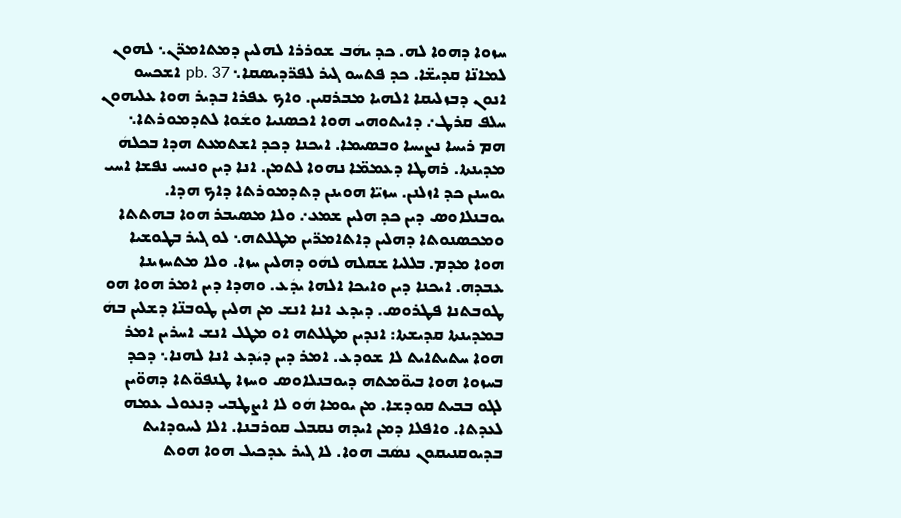ܚܙܘܐ ܕܗܘܐ ܠܗ. ܟܕ ܝܗܿܒ ܫܘܪܪܐ ܠܗܠܝܢ ܕܡܬܐܡܪ̈ܢ܆ ܠܗܘܢ ܠܡܐܢ̈ܐ ܩܕܝܫ̈ܐ. ܟܕ ܦܬܚܘ ܓܝܪ ܠܦܪ̈ܕܝܣܩܐ܆ pb. 37 ܐܫܟܚܘ ܐܢܘܢ ܕܒܙܠܝܩܐ ܐܠܗܝܐ ܡܒܪܩܝܢ. ܘܐܟ ܥܦܪܐ ܒܕܝܪ ܗܘܐ ܥܠܝܗܘܢ ܚܠܦ ܩܪܛ܇ ܕܐܝܬܘܗܝ ܗܘܐ ܐܟܣܢܝܐ ܘܫܿܘܐ ܠܬܕܡܘܪܬܐ܆ ܗܡ ܪܝܚܐ ܢܨܝܚܐ ܘܒܣܝܡܐ. ܐܝܟܢܐ ܕܟܕ ܐܫܬܡܥܬ ܗܕܐ ܒܟܠܗܿ ܡܕܝܢܬܐ. ܪܗܛܐ ܕܥܡܡ̈ܐ ܢܗܘܐ ܠܬܡܢ. ܐܢܐ ܕܝܢ ܘܢܝܚ ܢܦܫܐ ܐܚܝ ܝܘܚܢܢ ܟܕ ܐܙܠܢܢ. ܚܙܝ̈ܐ ܗܘܝܢܢ ܕܬܕܡܘܪܬܐ ܕܐܟ ܗܕܐ. ܝܘܒܢܠܐܘܣ ܕܝܢ ܟܕ ܗܠܝܢ ܫܡܥ܇ ܘܠܐ ܡܣܝܒܪ ܗܘܐ ܒܗܬܬܐ ܘܡܟܣܢܘܬܐ ܕܗܠܝܢ ܕܐܬܐܡܪ̈ܝܢ ܡܛܠܬܗ܆ ܠܘ ܓܝܪ ܒܛܘܫܝܐ ܗܘܐ ܡܕܡ. ܒܠܠܝܐ ܫܩܠܗ ܠܗܿܘ ܕܗܠܝܢ ܚܙܐ. ܘܠܐ ܡܬܚܙܝܢܐ ܥܒܕܗ. ܐܝܟܢܐ ܕܝܢ ܘܐܝܟܐ ܐܠܗܐ ܝܕܿܥ. ܘܗܕܐ ܕܝܢ ܐܡܪ ܗܘܐ ܗܘ ܛܘܒܬܢܐ ܦܛܪܘܣ. ܕܝܕܥ ܐܢܐ ܐܢܫ ܡܢ ܗܠܝܢ ܛܘܒܢ̈ܐ ܕܫܠܝܢ ܒܗܿ ܒܡܕܝܢܬܐ ܩܕܝܫܬܐ: ܐܢܕܝܢ ܡܛܠܬܗ ܐܘ ܡܛܠ ܐܢܫ ܐܚܪܝܢ ܐܡܪ ܗܘܐ ܚܬܝܬܐܝܬ ܠܐ ܫܘܕܥ. ܐܡܪ ܕܝܢ ܕܝܿܕܥ ܐܢܐ ܠܗܢܐ܆ ܕܟܕ ܒܚܙܘܐ ܗܘܐ ܒܝܘ̈ܡܬܗ ܕܝܘܒܢܠܐܘܣ ܘܚܙܐ ܛܢܦܘ̈ܬܐ ܕܗܘ̈ܝܢ ܠܓܘ ܒܒܝܬ ܩܘܕܫܐ. ܡܢ ܝܘܡܐ ܗܿܘ ܠܐ ܐܨܛܒܝ ܕܢܥܘܠ ܥܡܗ ܠܥܕܬܐ. ܘܐܦܠܐ ܕܡܢ ܐܝܕܗ ܢܩܒܠ ܩܘܪܒܢܐ. ܐܠܐ ܠܚܘܕܐܝܬ ܒܕܝܘܩܢܝܩܘܢ ܢܣܿܒ ܗܘܐ. ܠܐ ܓܝܪ ܥܕܟܝܠ ܗܘܐ ܗܘܬ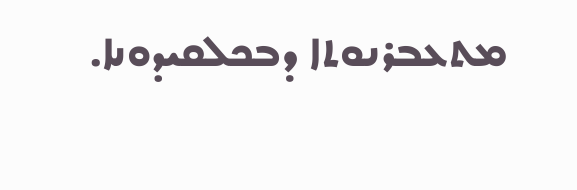ܡܬܥܒܪܢܘܬܐ ܕܒܟܠܩܝܕܘܢܐ.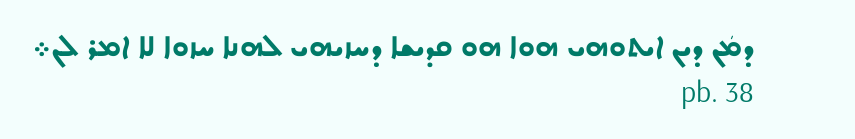ܕܡܿܢ ܕܝܢ ܐܝܬܘܗܝ ܗܘܐ ܗܘ ܩܕܝܫܐ ܕܚܙܝܗܝ ܠܗܢܐ ܚܙܘܐ ܠܐ ܐܡܪ ܠܢ܀ pb. 38